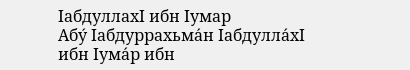ӀабдуллахӀ ибн Ӏумар
Абу́ Ӏабдуррахьма́н Ӏабдулла́хӀ ибн Ӏума́р ибн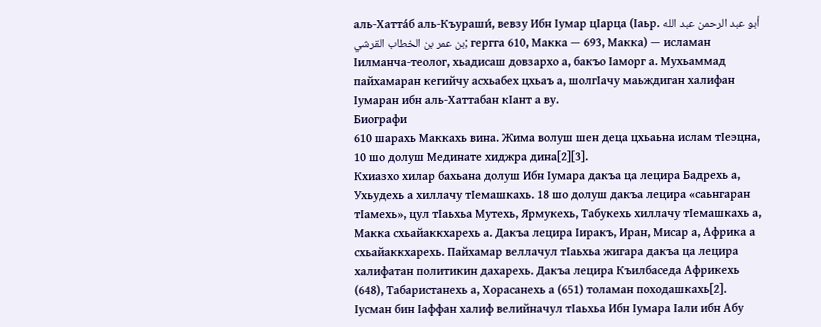аль-Хатта́б аль-Къураши́, вевзу Ибн Ӏумар цӀарца (Ӏаьр. أبو عبد الرحمن عبد الله بن عمر بن الخطاب القرشي; гергга 610, Макка — 693, Макка) — исламан Ӏилманча-теолог, хьадисаш довзархо а, бакъо Ӏаморг а. Мухьаммад пайхамаран кегийчу асхьабех цхьаъ а, шолгӀачу маьждиган халифан Ӏумаран ибн аль-Хаттабан кӀант а ву.
Биографи
610 шарахь Маккахь вина. Жима волуш шен деца цхьаьна ислам тӀеэцна, 10 шо долуш Мединате хиджра дина[2][3].
Кхиазхо хилар бахьана долуш Ибн Ӏумара дакъа ца лецира Бадрехь а, Ухьудехь а хиллачу тӀемашкахь. 18 шо долуш дакъа лецира «саьнгаран тӀамехь», цул тӀаьхьа Мутехь, Ярмукехь, Табукехь хиллачу тӀемашкахь а, Макка схьайаккхарехь а. Дакъа лецира Ӏиракъ, Иран, Мисар а, Африка а схьайаккхарехь. Пайхамар веллачул тӀаьхьа жигара дакъа ца лецира халифатан политикин дахарехь. Дакъа лецира Къилбаседа Африкехь (648), Табаристанехь а, Хорасанехь а (651) толаман походашкахь[2].
Ӏусман бин Ӏаффан халиф велийначул тӀаьхьа Ибн Ӏумара Ӏали ибн Абу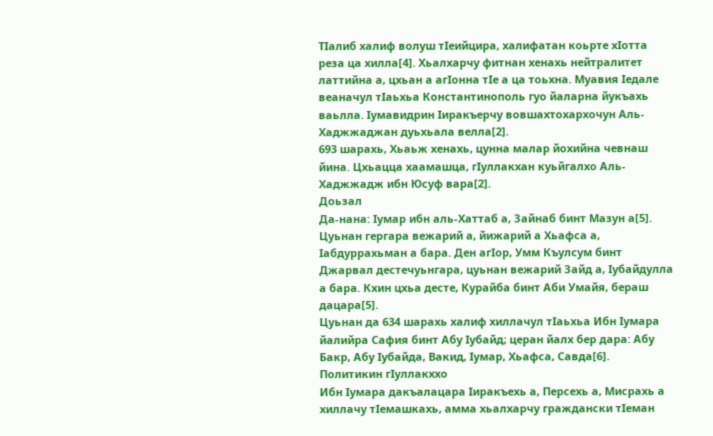ТӀалиб халиф волуш тӀеийцира, халифатан коьрте хӀотта реза ца хилла[4]. Хьалхарчу фитнан хенахь нейтралитет латтийна а, цхьан а агӀонна тӀе а ца тоьхна. Муавия Ӏедале веаначул тӀаьхьа Константинополь гуо йаларна йукъахь ваьлла. Ӏумавидрин Ӏиракъерчу вовшахтохархочун Аль-Хаджжаджан дуьхьала велла[2].
693 шарахь, Хьаьж хенахь, цунна малар йохийна чевнаш йина. Цхьацца хаамашца, гӀуллакхан куьйгалхо Аль-Хаджжадж ибн Юсуф вара[2].
Доьзал
Да-нана: Ӏумар ибн аль-Хаттаб а, Зайнаб бинт Мазун а[5].
Цуьнан гергара вежарий а, йижарий а Хьафса а, Ӏабдуррахьман а бара. Ден агӀор, Умм Къулсум бинт Джарвал дестечуьнгара, цуьнан вежарий Зайд а, Ӏубайдулла а бара. Кхин цхьа десте, Курайба бинт Аби Умайя, бераш дацара[5].
Цуьнан да 634 шарахь халиф хиллачул тӀаьхьа Ибн Ӏумара йалийра Сафия бинт Абу Ӏубайд; церан йалх бер дара: Абу Бакр, Абу Ӏубайда, Вакид, Ӏумар, Хьафса, Савда[6].
Политикин гӀуллакххо
Ибн Ӏумара дакъалацара Ӏиракъехь а, Персехь а, Мисрахь а хиллачу тӀемашкахь, амма хьалхарчу граждански тӀеман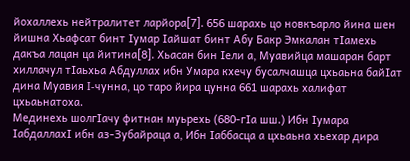йохаллехь нейтралитет ларйора[7]. 656 шарахь цо новкъарло йина шен йишна Хьафсат бинт Ӏумар Ӏайшат бинт Абу Бакр Эмкалан тӀамехь дакъа лацан ца йитина[8]. Хьасан бин Ӏели а, Муавийца машаран барт хиллачул тӀаьхьа Абдуллах ибн Умара кхечу бусалчашца цхьаьна байӀат дина Муавия I-чунна, цо таро йира цунна 661 шарахь халифат цхьаьнатоха.
Мединехь шолгӀачу фитнан муьрехь (680-гӀа шш.) Ибн Ӏумара ӀабдаллахӀ ибн аз-Зубайраца а, Ибн Ӏаббасца а цхьаьна хьехар дира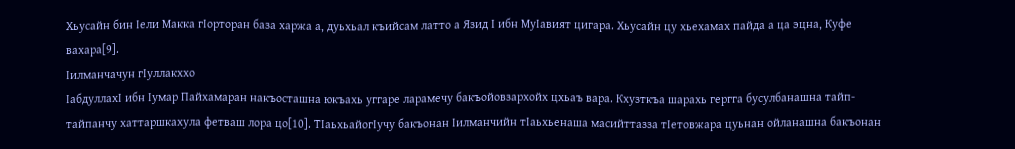Хьусайн бин Ӏели Макка гӀорторан база харжа а, дуьхьал къийсам латто а Язид I ибн МуӀавият цигара. Хьусайн цу хьехамах пайда а ца эцна, Куфе вахара[9].
Ӏилманчачун гӀуллакххо
ӀабдуллахӀ ибн Ӏумар Пайхамаран накъосташна юкъахь уггаре ларамечу бакъойовзархойх цхьаъ вара. Кхузткъа шарахь гергга бусулбанашна тайп-тайпанчу хаттаршкахула фетваш лора цо[10]. ТӀаьхьайогӀучу бакъонан Ӏилманчийн тӀаьхьенаша масийттазза тӀетовжара цуьнан ойланашна бакъонан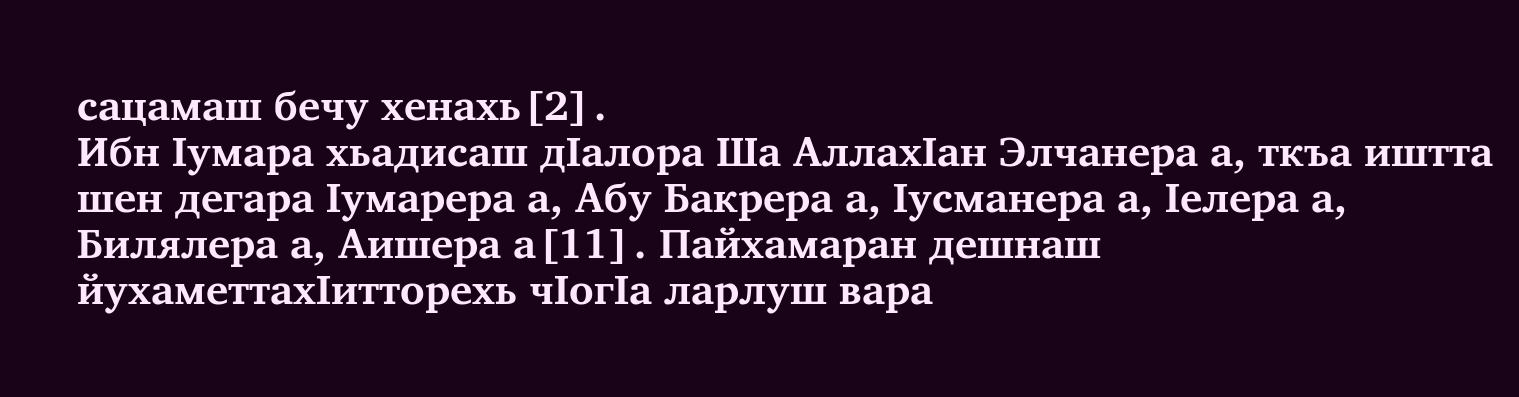сацамаш бечу хенахь[2].
Ибн Ӏумара хьадисаш дӀалора Ша АллахӀан Элчанера а, ткъа иштта шен дегара Ӏумарера а, Абу Бакрера а, Ӏусманера а, Ӏелера а, Билялера а, Аишера а[11]. Пайхамаран дешнаш йухаметтахӀитторехь чӀогӀа ларлуш вара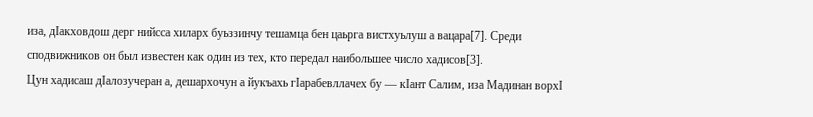иза, дӀакховдош дерг нийсса хиларх буьззинчу тешамца бен цаьрга вистхуьлуш а вацара[7]. Среди сподвижников он был известен как один из тех, кто передал наибольшее число хадисов[3].
Цун хадисаш дӀалозучеран а, дешархочун а йукъахь гӀарабевллачех бу — кӀант Салим, иза Мадинан ворхӀ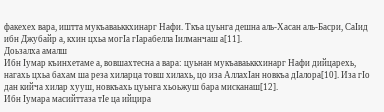факехех вара, иштта мукъаваьккхинарг Нафи. Ткъа цуьнга дешна аль-Хасан аль-Басри, СаӀид ибн Джубайр а, кхин цхьа могӀа гӀарабелла Ӏилманчаш а[11].
Доьзалха амалш
Ибн Ӏумар къинхетаме а, вовшахтесна а вара: цуьнан мукъаваьккхинарг Нафи дийцарехь, нагахь цхьа бахам ша реза хиларца товш хилахь, цо иза АллахӀан новкъа дӀалора[10]. Иза гӀо дан кийча хилар хууш, новкъахь цуьнга хьоьжуш бара мисканаш[12].
Ибн Ӏумара масийттаза тӀе ца ийцира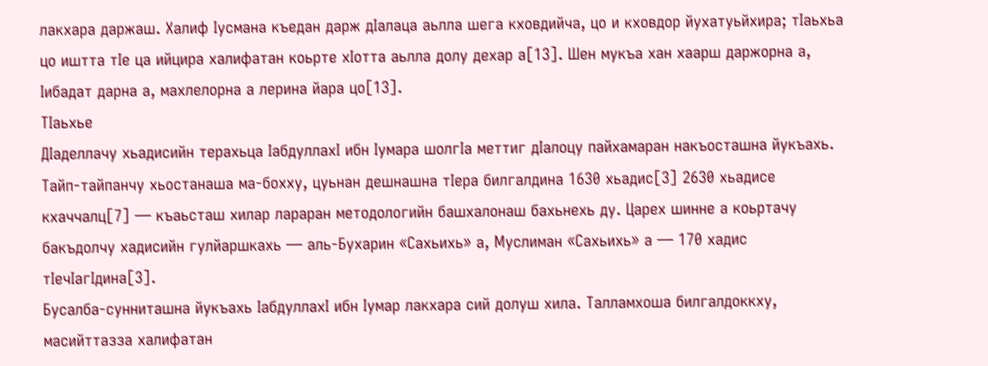лакхара даржаш. Халиф Ӏусмана къедан дарж дӀалаца аьлла шега кховдийча, цо и кховдор йухатуьйхира; тӀаьхьа цо иштта тӀе ца ийцира халифатан коьрте хӀотта аьлла долу дехар а[13]. Шен мукъа хан хаарш даржорна а, Ӏибадат дарна а, махлелорна а лерина йара цо[13].
ТӀаьхье
ДӀаделлачу хьадисийн терахьца ӀабдуллахӀ ибн Ӏумара шолгӀа меттиг дӀалоцу пайхамаран накъосташна йукъахь. Тайп-тайпанчу хьостанаша ма-бохху, цуьнан дешнашна тӀера билгалдина 1630 хьадис[3] 2630 хьадисе кхаччалц[7] — къаьсташ хилар лараран методологийн башхалонаш бахьнехь ду. Царех шинне а коьртачу бакъдолчу хадисийн гулйаршкахь — аль-Бухарин «Сахьихь» а, Муслиман «Сахьихь» а — 170 хадис тӀечӀагӀдина[3].
Бусалба-сунниташна йукъахь ӀабдуллахӀ ибн Ӏумар лакхара сий долуш хила. Талламхоша билгалдоккху, масийттазза халифатан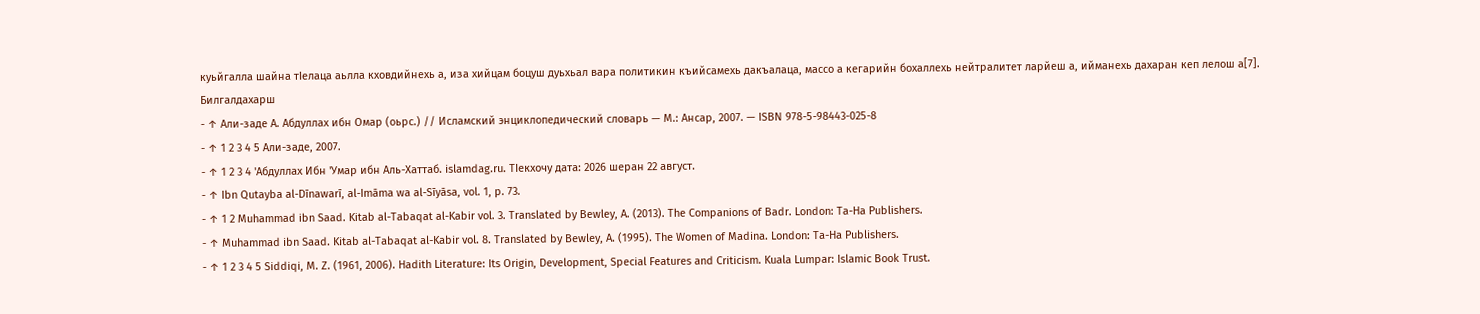куьйгалла шайна тӀелаца аьлла кховдийнехь а, иза хийцам боцуш дуьхьал вара политикин къийсамехь дакъалаца, массо а кегарийн бохаллехь нейтралитет ларйеш а, ийманехь дахаран кеп лелош а[7].
Билгалдахарш
- ↑ Али-заде А. Абдуллах ибн Омар (оьрс.) // Исламский энциклопедический словарь — М.: Ансар, 2007. — ISBN 978-5-98443-025-8
- ↑ 1 2 3 4 5 Али-заде, 2007.
- ↑ 1 2 3 4 'Абдуллах Ибн 'Умар ибн Аль-Хаттаб. islamdag.ru. ТӀекхочу дата: 2026 шеран 22 август.
- ↑ Ibn Qutayba al-Dīnawarī, al-Imāma wa al-Sīyāsa, vol. 1, p. 73.
- ↑ 1 2 Muhammad ibn Saad. Kitab al-Tabaqat al-Kabir vol. 3. Translated by Bewley, A. (2013). The Companions of Badr. London: Ta-Ha Publishers.
- ↑ Muhammad ibn Saad. Kitab al-Tabaqat al-Kabir vol. 8. Translated by Bewley, A. (1995). The Women of Madina. London: Ta-Ha Publishers.
- ↑ 1 2 3 4 5 Siddiqi, M. Z. (1961, 2006). Hadith Literature: Its Origin, Development, Special Features and Criticism. Kuala Lumpar: Islamic Book Trust.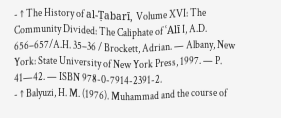- ↑ The History of al-Ṭabarī, Volume XVI: The Community Divided: The Caliphate of ʿAlī I, A.D. 656–657/A.H. 35–36 / Brockett, Adrian. — Albany, New York: State University of New York Press, 1997. — P. 41—42. — ISBN 978-0-7914-2391-2.
- ↑ Balyuzi, H. M. (1976). Muhammad and the course of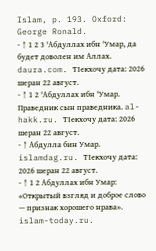Islam, p. 193. Oxford: George Ronald.
- ↑ 1 2 3 'Абдуллах ибн 'Умар, да будет доволен им Аллах. daura.com. ТӀекхочу дата: 2026 шеран 22 август.
- ↑ 1 2 'Абдуллах ибн 'Умар. Праведник сын праведника. al-hakk.ru. ТӀекхочу дата: 2026 шеран 22 август.
- ↑ Абдулла бин Умар. islamdag.ru. ТӀекхочу дата: 2026 шеран 22 август.
- ↑ 1 2 Абдуллах ибн Умар: «Открытый взгляд и доброе слово — признак хорошего нрава». islam-today.ru.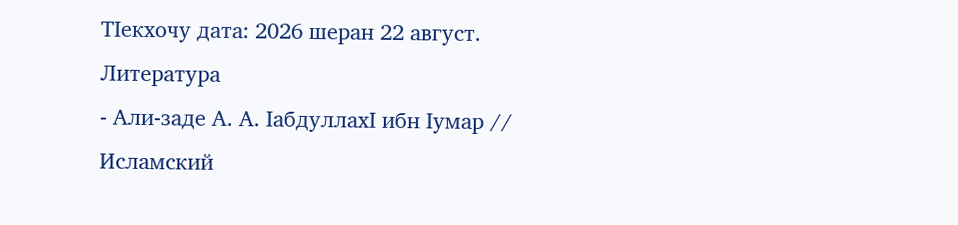ТӀекхочу дата: 2026 шеран 22 август.
Литература
- Али-заде А. А. ӀабдуллахӀ ибн Ӏумар // Исламский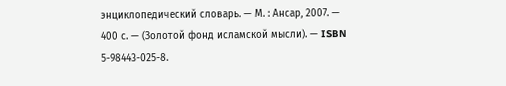энциклопедический словарь. — М. : Ансар, 2007. — 400 с. — (Золотой фонд исламской мысли). — ISBN 5-98443-025-8.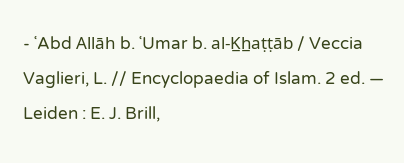- ʿAbd Allāh b. ʿUmar b. al-K̲h̲aṭṭāb / Veccia Vaglieri, L. // Encyclopaedia of Islam. 2 ed. — Leiden : E. J. Brill,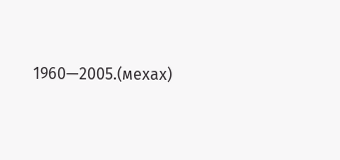1960—2005.(мехах)